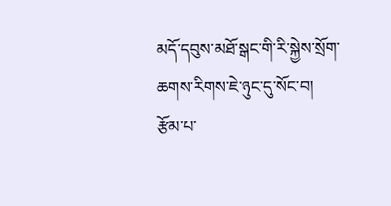མདོ་དབུས་མཐོ་སྒང་གི་རི་སྐྱེས་སྲོག་ཆགས་རིགས་ཇེ་ཉུང་དུ་སོང་བ།
རྩོམ་པ་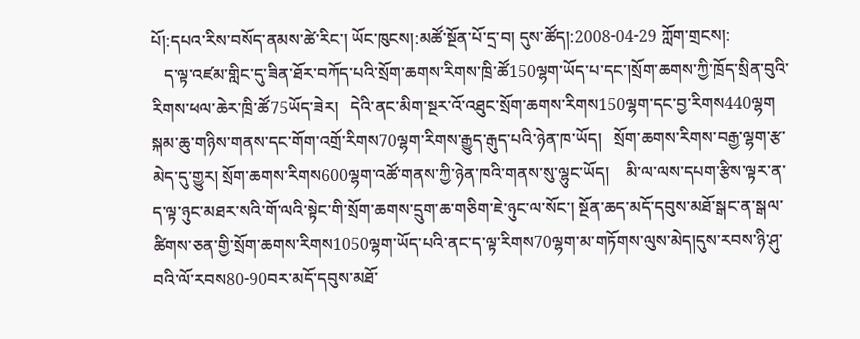པོ།:དཔའ་རིས་བསོད་ནམས་ཚེ་རིང་། ཡོང་ཁུངས།:མཚོ་སྔོན་པོ་དྲ་བ། དུས་ཚོད།:2008-04-29 ཀློག་གྲངས།:
   ད་ལྟ་འཛམ་གླིང་དུ་ཟིན་ཐོར་བཀོད་པའི་སྲོག་ཆགས་རིགས་ཁྲི་ཚོ150ལྷག་ཡོད་པ་དང་།སྲོག་ཆགས་ཀྱི་ཁྲོད་སྲིན་བུའི་རིགས་ཕལ་ཆེར་ཁྲི་ཚོ75ཡོད་ཟེར།   དེའི་ནང་མིག་སྔར་འོ་འཐུང་སྲོག་ཆགས་རིགས150ལྷག་དང་བྱ་རིགས440ལྷག  སྐམ་ཆུ་གཉིས་གནས་དང་གོག་འགྲོ་རིགས70ལྷག་རིགས་རྒྱུད་རྒུད་པའི་ཉེན་ཁ་ཡོད།   སྲོག་ཆགས་རིགས་བརྒྱ་ལྷག་རྩ་མེད་དུ་གྱུར། སྲོག་ཆགས་རིགས600ལྷག་འཚོ་གནས་ཀྱི་ཉེན་ཁའི་གནས་སུ་ལྷུང་ཡོད།    མི་ལ་ལས་དཔག་རྩིས་ལྟར་ན་ད་ལྟ་ཉུང་མཐར་སའི་གོ་ལའི་སྟེང་གི་སྲོག་ཆགས་དྲུག་ཆ་གཅིག་ཇེ་ཉུང་ལ་སོང་། སྔོན་ཆད་མདོ་དབུས་མཐོ་སྒང་ན་སྒལ་ཚིགས་ཅན་གྱི་སྲོག་ཆགས་རིགས1050ལྷག་ཡོད་པའི་ནང་ད་ལྟ་རིགས70ལྷག་མ་གཏོགས་ལུས་མེད།དུས་རབས་ཉི་ཤུ་བའི་ལོ་རབས80-90བར་མདོ་དབུས་མཐོ་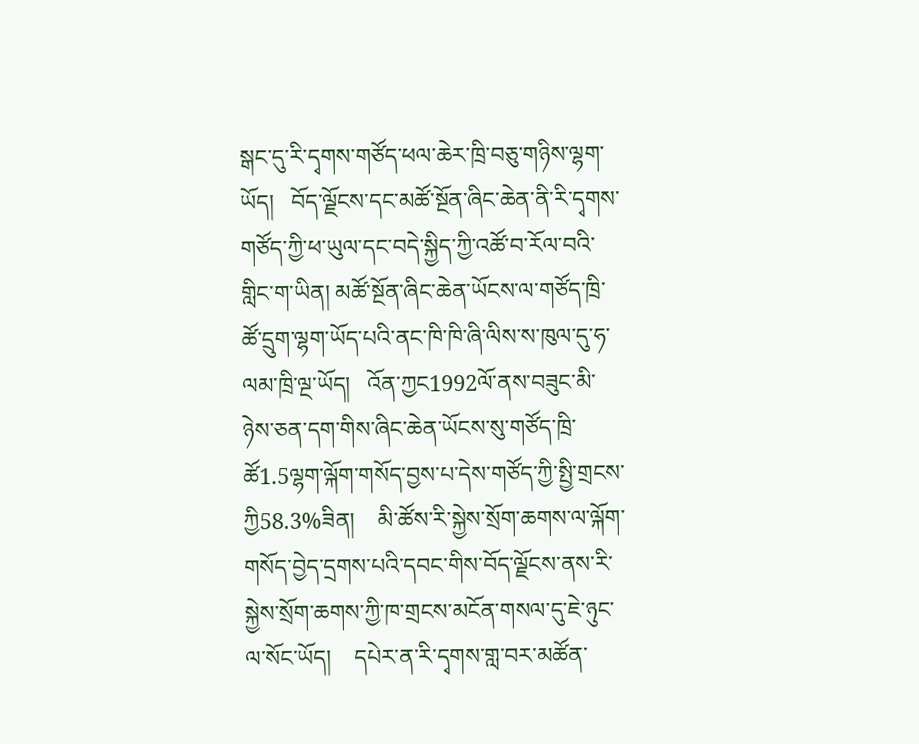སྒང་དུ་རི་དྭགས་གཙོད་ཕལ་ཆེར་ཁྲི་བཅུ་གཉིས་ལྷག་ཡོད།   བོད་ལྗོངས་དང་མཚོ་སྔོན་ཞིང་ཆེན་ནི་རི་དྭགས་གཙོད་ཀྱི་ཕ་ཡུལ་དང་བདེ་སྐྱིད་ཀྱི་འཚོ་བ་རོལ་བའི་གླིང་ག་ཡིན། མཚོ་སྔོན་ཞིང་ཆེན་ཡོངས་ལ་གཙོད་ཁྲི་ཚོ་དྲུག་ལྷག་ཡོད་པའི་ནང་ཁི་ཁི་ཞི་ལིས་ས་ཁུལ་དུ་ཧ་ལམ་ཁྲི་ལྔ་ཡོད།   འོན་ཀྱང1992ལོ་ནས་བཟུང་མི་ཉེས་ཅན་དག་གིས་ཞིང་ཆེན་ཡོངས་སུ་གཙོད་ཁྲི་ཚོ1.5ལྷག་ལྐོག་གསོད་བྱས་པ་དེས་གཙོད་ཀྱི་སྤྱི་གྲངས་ཀྱི58.3%ཟིན།    མི་ཚོས་རི་སྐྱེས་སྲོག་ཆགས་ལ་ལྐོག་གསོད་བྱེད་དྲགས་པའི་དབང་གིས་བོད་ལྗོངས་ནས་རི་སྐྱེས་སྲོག་ཆགས་ཀྱི་ཁ་གྲངས་མངོན་གསལ་དུ་ཇེ་ཉུང་ལ་སོང་ཡོད།    དཔེར་ན་རི་དྭགས་གླ་བར་མཚོན་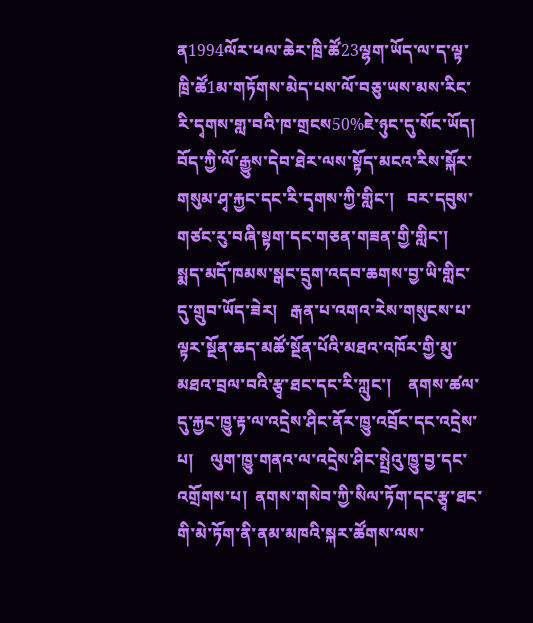ན1994ལོར་ཕལ་ཆེར་ཁྲི་ཚོ23ལྷག་ཡོད་ལ་ད་ལྟ་ཁྲི་ཚོ1མ་གཏོགས་མེད་པས་ལོ་བཅུ་ཡས་མས་རིང་རི་དྭགས་གླ་བའི་ཁ་གྲངས50%ཇེ་ཉུང་དུ་སོང་ཡོད།    བོད་ཀྱི་ལོ་རྒྱུས་དེབ་ཐེར་ལས་སྟོད་མངའ་རིས་སྐོར་གསུམ་ཤྭ་རྐྱང་དང་རི་དྭགས་ཀྱི་གླིང་།   བར་དབུས་གཙང་རུ་བཞི་སྟག་དང་གཅན་གཟན་གྱི་གླིང་།   སྨད་མདོ་ཁམས་སྒང་དྲུག་འདབ་ཆགས་བྱ་ཡི་གླིང་དུ་གྲུབ་ཡོད་ཟེར།   རྒན་པ་འགའ་རེས་གསུངས་པ་ལྟར་སྔོན་ཆད་མཚོ་སྔོན་པོའི་མཐའ་འཁོར་གྱི་མུ་མཐའ་བྲལ་བའི་རྩྭ་ཐང་དང་རི་ཀླུང་།    ནགས་ཚལ་དུ་རྐྱང་ཁྱུ་རྟ་ལ་འདྲེས་ཤིང་ནོར་ཁྱུ་འབྲོང་དང་འདྲེས་པ།    ལུག་ཁྱུ་གནའ་ལ་འདྲེས་ཤིང་སྤྲེའུ་ཁྱུ་བྱ་དང་འགྲོགས་པ།  ནགས་གསེབ་ཀྱི་སིལ་ཏོག་དང་རྩྭ་ཐང་གི་མེ་ཏོག་ནི་ནམ་མཁའི་སྐར་ཚོགས་ལས་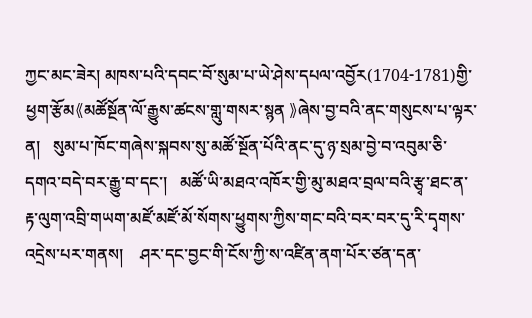ཀྱང་མང་ཟེར། མཁས་པའི་དབང་བོ་སུམ་པ་ཡེ་ཤེས་དཔལ་འབྱོར(1704-1781)གྱི་ཕྱག་རྩོམ《མཚོསྔོན་ལོ་རྒྱུས་ཚངས་གླུ་གསར་སྙན 》ཞེས་བྱ་བའི་ནང་གསུངས་པ་ལྟར་ན།   སུམ་པ་ཁོང་གཞེས་སྐབས་སུ་མཚོ་སྔོན་པོའི་ནང་དུ་ཉ་སྲམ་བྱེ་བ་འབུམ་ཅི་དགའ་བདེ་བར་རྒྱུ་བ་དང་།   མཚོ་ཡི་མཐའ་འཁོར་གྱི་མུ་མཐའ་བྲལ་བའི་རྩྭ་ཐང་ན་རྟ་ལུག་འབྲི་གཡག་མཛོ་མཛོ་མོ་སོགས་ཕྱུགས་ཀྱིས་གང་བའི་བར་བར་དུ་རི་དྭགས་འདྲེས་པར་གནས།    ཤར་དང་བྱང་གི་ངོས་ཀྱི་ས་འཛིན་ནག་པོར་ཙན་དན་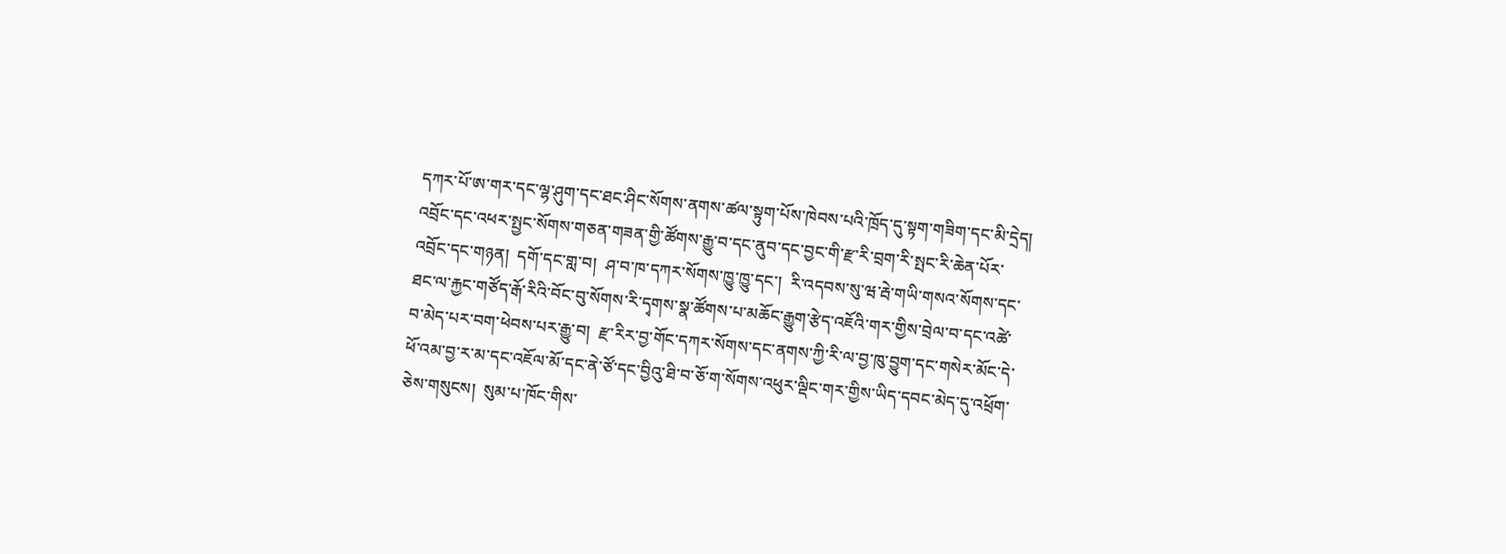དཀར་པོ་ཨ་གར་དང་ལྷ་ཤུག་དང་ཐང་ཤིང་སོགས་ནགས་ཚལ་སྟུག་པོས་ཁེབས་པའི་ཁྲོད་དུ་སྟག་གཟིག་དང་མི་དྲེད།   འབྲོང་དང་འཕར་སྤྱང་སོགས་གཅན་གཟན་གྱི་ཚོགས་རྒྱུ་བ་དང་ནུབ་དང་བྱང་གི་རྫ་རི་བྲག་རི་སྤང་རི་ཆེན་པོར་འབྲོང་དང་གཉན།  དགོ་དང་གླ་བ།  ཤ་བ་ཁ་དཀར་སོགས་ཁྱུ་ཁྱུ་དང་།  རི་འདབས་སུ་ཝ་རྦེ་གཡི་གསའ་སོགས་དང་ཐང་ལ་རྐྱང་གཙོད་རྒོ་རིའི་བོང་བུ་སོགས་རི་དྭགས་སྣ་ཚོགས་པ་མཆོང་རྒྱུག་རྩེད་འཇོའི་གར་གྱིས་བྲེལ་བ་དང་འཚེ་བ་མེད་པར་བག་ཕེབས་པར་རྒྱུ་བ།  རྫ་རིར་བྱ་གོང་དཀར་སོགས་དང་ནགས་ཀྱི་རི་ལ་བྱ་ཁུ་བྱུག་དང་གསེར་མོང་དེ་ཕོ་འམ་བྱ་ར་མ་དང་འཇོལ་མོ་དང་ནེ་ཙོ་དང་བྱིའུ་ཐི་བ་ཅོ་ག་སོགས་འཕུར་ལྡིང་གར་གྱིས་ཡིད་དབང་མེད་དུ་འཕྲོག་ཅེས་གསུངས།  སུམ་པ་ཁོང་གིས་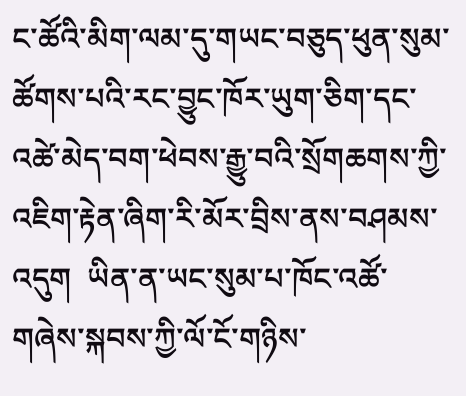ང་ཚོའི་མིག་ལམ་དུ་གཡང་བཅུད་ཕུན་སུམ་ཚོགས་པའི་རང་བྱུང་ཁོར་ཡུག་ཅིག་དང་འཚེ་མེད་བག་ཕེབས་རྒྱུ་བའི་སྲོགཆགས་ཀྱི་འཇིག་རྟེན་ཞིག་རི་མོར་བྲིས་ནས་བཤམས་འདུག  ཡིན་ན་ཡང་སུམ་པ་ཁོང་འཚོ་གཞེས་སྐབས་ཀྱི་ལོ་ངོ་གཉིས་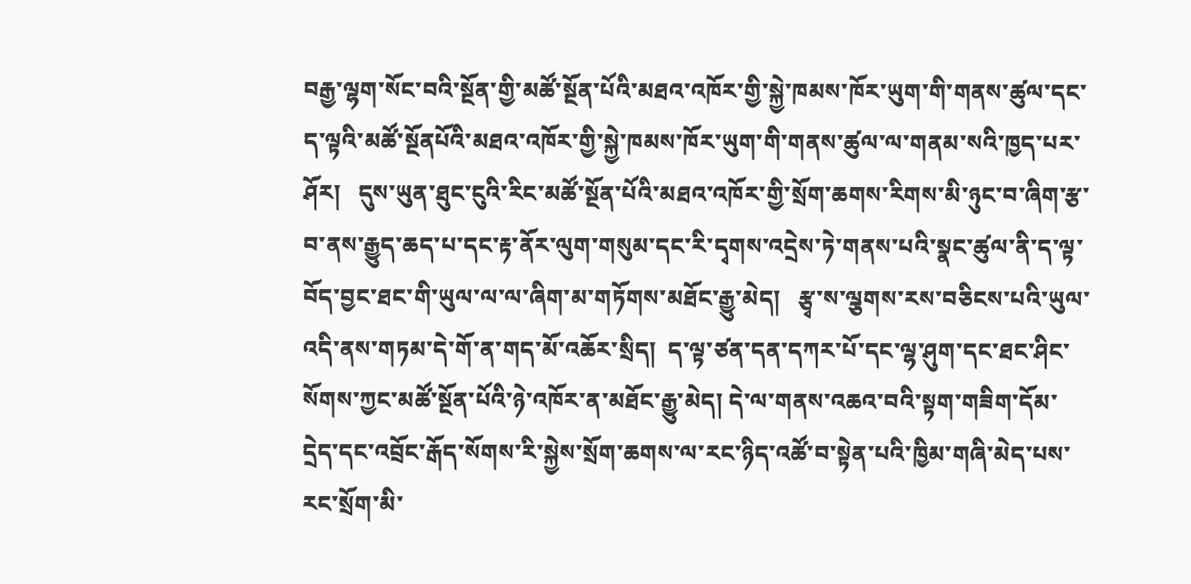བརྒྱ་ལྷག་སོང་བའི་སྔོན་གྱི་མཚོ་སྔོན་པོའི་མཐའ་འཁོར་གྱི་སྐྱེ་ཁམས་ཁོར་ཡུག་གི་གནས་ཚུལ་དང་ད་ལྟའི་མཚོ་སྔོནཔོའི་མཐའ་འཁོར་གྱི་སྐྱེ་ཁམས་ཁོར་ཡུག་གི་གནས་ཚུལ་ལ་གནམ་སའི་ཁྱད་པར་ཤོར།   དུས་ཡུན་ཐུང་ངུའི་རིང་མཚོ་སྔོན་པོའི་མཐའ་འཁོར་གྱི་སྲོག་ཆགས་རིགས་མི་ཉུང་བ་ཞིག་རྩ་བ་ནས་རྒྱུད་ཆད་པ་དང་རྟ་ནོར་ལུག་གསུམ་དང་རི་དྭགས་འདྲེས་ཏེ་གནས་པའི་སྣང་ཚུལ་ནི་ད་ལྟ་བོད་བྱང་ཐང་གི་ཡུལ་ལ་ལ་ཞིག་མ་གཏོགས་མཐོང་རྒྱུ་མེད།   རྩྭ་ས་ལྕགས་རས་བཅིངས་པའི་ཡུལ་འདི་ནས་གཏམ་དེ་གོ་ན་གད་མོ་འཆོར་སྲིད།  ད་ལྟ་ཙན་དན་དཀར་པོ་དང་ལྷ་ཤུག་དང་ཐང་ཤིང་སོགས་ཀྱང་མཚོ་སྔོན་པོའི་ཉེ་འཁོར་ན་མཐོང་རྒྱུ་མེད། དེ་ལ་གནས་འཆའ་བའི་སྟག་གཟིག་དོམ་དྲེད་དང་འབྲོང་རྒོད་སོགས་རི་སྐྱེས་སྲོག་ཆགས་ལ་རང་ཉིད་འཚོ་བ་སྟེན་པའི་ཁྱིམ་གཞི་མེད་པས་རང་སྲོག་མི་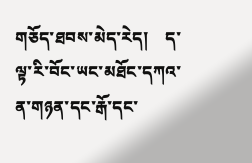གཅོད་ཐབས་མེད་རེད།    ད་ལྟ་རི་བོང་ཡང་མཐོང་དཀའ་ན་གཉན་དང་རྒོ་དང་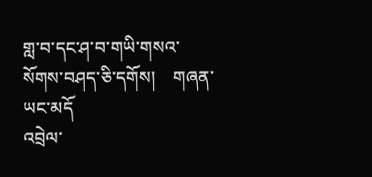གླ་བ་དང་ཤ་བ་གཡི་གསའ་སོགས་བཤད་ཅི་དགོས།    གཞན་ཡང་མདོ
འབྲེལ་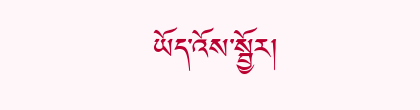ཡོད་འོས་སྦྱོར།